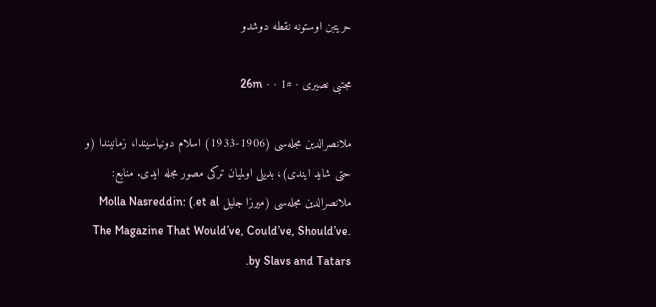حریتبن اوستونه نقطه دوشدو

مجتبی نصیری · #1 · · 26m

ملانصرالدین مجله‌سی (1906-1933) اسلام دونیاسیندا، زمانیندا (و حتی شاید ایندی)، بدیلی اولمیان ترکی مصور مجله ایدی. منابع: ملانصرالدین مجله‌سی (میرزا جلیل et al.) Molla Nasreddin: The Magazine That Would’ve, Could’ve, Should’ve. by Slavs and Tatars.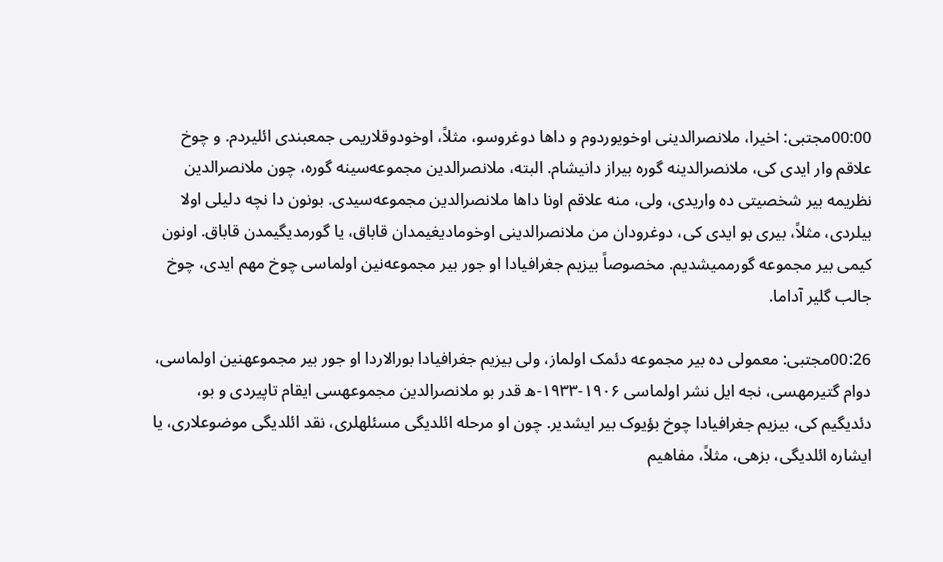00:00مجتبی: اخیرا، ملانصرالدینی اوخویوردوم و داها دوغروسو، مثلاً، اوخودوقلاریمی جمعبندی ائلیردم. و چوخ علاقم وار ایدی کی، ملانصرالدینه گوره بیراز دانیشام. البته، ملانصرالدین مجموعه‌سینه گوره، چون ملانصرالدین نظریمه بیر شخصیتی ده واریدی، ولی، منه علاقم اونا داها ملانصرالدین مجموعه‌سیدی. بونون دا نچه دلیلی اولا بیلردی، مثلاً، بیری بو ایدی کی، دوغرودان من ملانصرالدینی اوخومادیغیمدان قاباق، یا گورمدیگیمدن قاباق. اونون کیمی بیر مجموعه گورممیشدیم. مخصوصاً بیزیم جغرافیادا او جور بیر مجموعه‌نین اولماسی چوخ مهم ایدی، چوخ جالب گلیر آداما.

00:26مجتبی: معمولی ده بیر مجموعه دئمک اولماز، ولی بیزیم جغرافیادا بورالاردا او جور بیر مجموعهنین اولماسی، دوام گتیرمهسی، نجه ایل نشر اولماسی ۱۹۰۶-۱۹۳۳-ه قدر بو ملانصرالدین مجموعهسی ایقام تاپیردی و بو، دئدیگیم کی، بیزیم جغرافیادا چوخ بؤیوک بیر ایشدیر. چون او مرحله ائلدیگی مسئلهلری، نقد ائلدیگی موضوعلاری، یا ایشاره ائلدیگی، بزهی، مثلاً، مفاهیم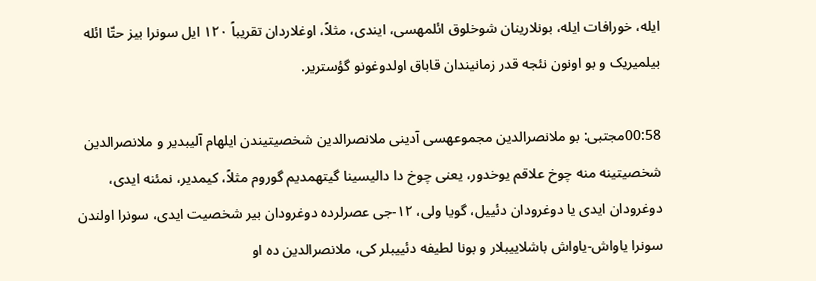ایله، خورافات ایله، بونلارینان شوخلوق ائلمهسی، ایندی، مثلاً، اوغلاردان تقریباً ۱۲۰ ایل سونرا بیز حتّا ائله بیلمیریک و بو اونون نئجه قدر زمانیندان قاباق اولدوغونو گؤستریر.

00:58مجتبی: بو ملانصرالدین مجموعهسی آدینی ملانصرالدین شخصیتیندن ایلهام آلیبدیر و ملانصرالدین شخصیتینه منه چوخ علاقم یوخدور، یعنی چوخ دا دالیسینا گیتهمدیم گوروم مثلاً، کیمدیر، نمئنه ایدی، دوغرودان ایدی یا دوغرودان دئییل، گویا ولی، ۱۲-جی عصرلرده دوغرودان بیر شخصیت ایدی، سونرا اولندن سونرا یاواش-یاواش باشلاییبلار و بونا لطیفه دئییبلر کی، ملانصرالدین ده او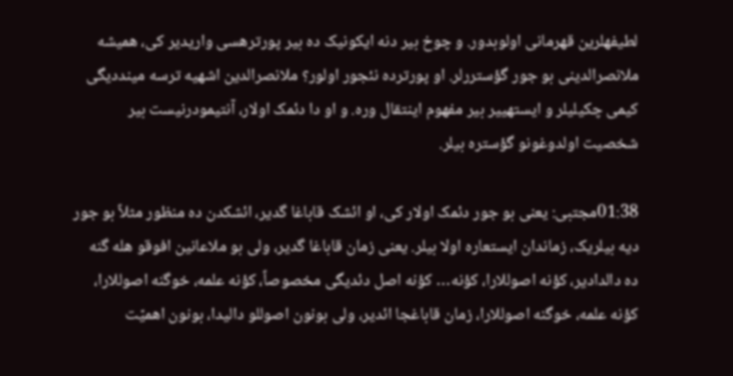لطیفهلرین قهرمانی اولوبدور. و چوخ بیر دنه ایکونیک ده بیر پورترهسی واریدیر کی، همیشه ملانصرالدینی بو جور گؤستررلر. او پورترده نئجور اولور؟ ملانصرالدین اشهیه ترسه مینددیگی کیمی چکیلیلر و ایستهییر بیر مفهوم اینتقال وره. و او دا دئمک اولار، آنتیمودرنیست بیر شخصیت اولدوغونو گؤستره بیلر.

01:38مجتبی: یعنی بو جور دئمک اولار کی، او ائشک قاباغا گدیر، ائشکدن ده منظور مثلاً بو جور دیه بیلریک، زماندان ایستعاره اولا بیلر. یعنی زمان قاباغا گدیر، ولی بو ملاعانین افوقو هله گنه ده دالدادیر، کؤنه اصوللارا، کؤنه… کؤنه اصل دئدیگی مخصوصاً، کؤنه علمه، خوگنه اصوللارا، کؤنه علمه، خوگنه اصوللارا، زمان قاباغجا ائدیر، ولی بونون اصوللو دالیدا، بونون اهمیّت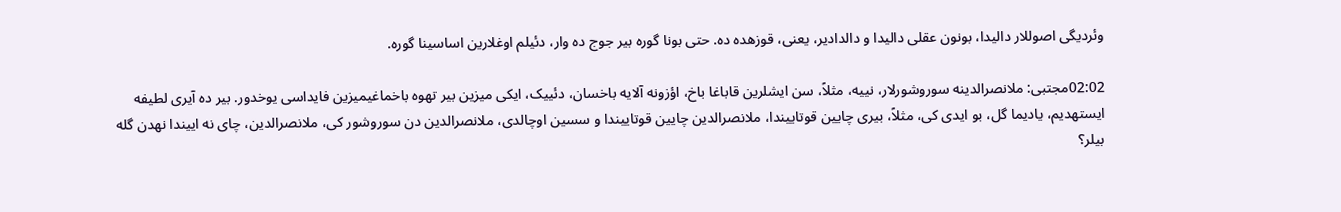وئردیگی اصوللار دالیدا، بونون عقلی دالیدا و دالدادیر، یعنی، قوزهده ده. حتی بونا گوره بیر جوج ده وار، دئیلم اوغلارین اساسینا گوره.

02:02مجتبی: ملانصرالدینه سوروشورلار، نییه، مثلاً، سن ایشلرین قاباغا باخ، اؤزونه آلایه باخسان، دئییک، ایکی میزین بیر تهوه باخماغیمیزین فایداسی یوخدور. بیر ده آیری لطیفه ایستهدیم، یادیما گل، بو ایدی کی، مثلاً، بیری چایین قوتاییندا، ملانصرالدین چایین قوتاییندا و سسین اوچالدی، ملانصرالدین دن سوروشور کی، ملانصرالدین، چای نه اییندا نهدن گله بیلر؟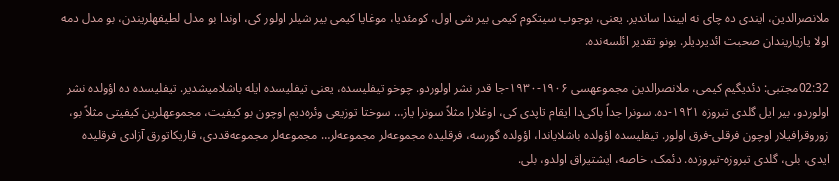ملانصرالدین، ایندی ده چای نه اییندا ساندیر. یعنی، بوجوب سیتکوم کیمی بیر شی اول، کومئدیا، موغایا کیمی بیر شیلر اولور کی، اوندا بو مدل لطیفهلریندن، بو مدل دمه اولا یازیاریندان صحبت ائدیردیلر. بونو تقدیر ائلسه‌نده.

02:32مجتبی: دئدیگیم کیمی، ملانصرالدین مجموعهسی ۱۹۰۶-۱۹۳۰-جا قدر نشر اولوردو. چوخو تیفلیسده، یعنی تیفلیسده ایله باشلامیشدیر. تیفلیسده ده اؤولده نشر اولوردو، بیر ایل گلدی تبروزه ۱۹۲۱-ده. سونرا جداً باکی‌دا ایقام تاپدی کی، اوغلارا مثلاً سونرا یاز… سوختا توزیعی وئره‌دیم اوچون بو کیفیت، مجموعهلرین کیفیتی مثلاً بو، زوروقرافیلار اوچون فرقلی-فرق اولور. تیفلیسده اؤولده باشلایاندا، اؤولده گورسه، فرقلیده مجموعه‌لر مجموعه‌لر… مجموعه‌لر مجموعه‌قددی، قاریکاتورق آزادی فرقلیده ایدی، بلی، گلدی تبروزه-تبروزده. دئمک، خاصه، ایشتیراق اولدو، بلی.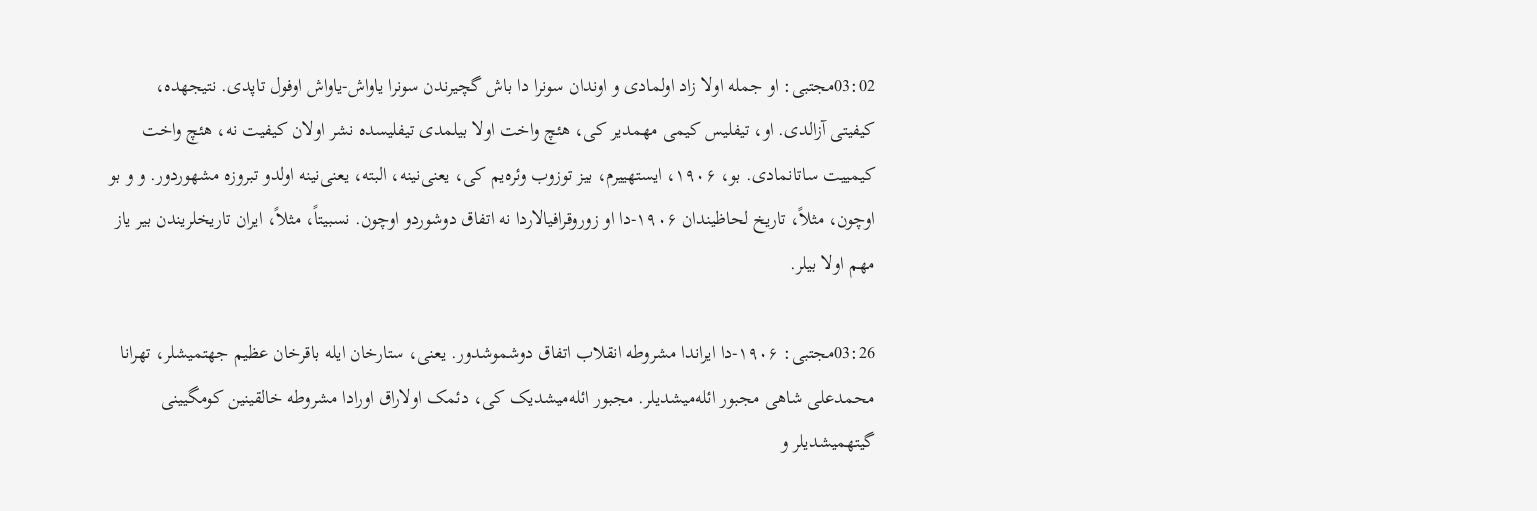03:02مجتبی: او جمله اولا زاد اولمادی و اوندان سونرا دا باش گچیرندن سونرا یاواش-یاواش اوفول تاپدی. نتیجهده، کیفیتی آزالدی. او، تیفلیس کیمی مهمدیر کی، هئچ واخت اولا بیلمدی تیفلیسده نشر اولان کیفیت نه، هئچ واخت کیمییت ساتانمادی. بو، ۱۹۰۶، ایستهییرم، بیز توزوب وئره‌یم کی، یعنی‌نینه، البته، یعنی‌نینه اولدو تبروزه مشهوردور. و و بو اوچون، مثلاً، تاریخ لحاظیندان ۱۹۰۶-دا او زوروقرافیالاردا نه اتفاق دوشوردو اوچون. نسبیتاً، مثلاً، ایران تاریخلریندن بیر یاز مهم اولا بیلر.

03:26مجتبی: ۱۹۰۶-دا ایراندا مشروطه انقلاب اتفاق دوشموشدور. یعنی، ستارخان ایله باقرخان عظیم جهتمیشلر، تهرانا محمدعلی شاهی مجبور ائله‌میشدیلر. مجبور ائله‌میشدیک کی، دئمک اولاراق اورادا مشروطه خالقینین کومگیینی گیتهمیشدیلر و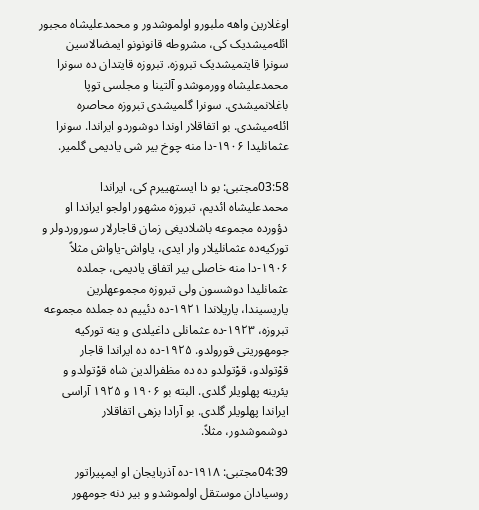اوغلارین واهه ملبورو اولموشدور و محمدعلیشاه مجبور ائله‌میشدیک کی، مشروطه قانونونو ایمضالاسین سونرا قایتمیشدیک تبروزه. تبروزه قایتدان ده سونرا محمدعلیشاه وورموشدو آلتینا و مجلسی توپا باغلانمیشدی. سونرا گلمیشدی تبروزه محاصره ائله‌میشدی. بو اتفاقلار اوندا دوشوردو ایراندا. سونرا عثمانلیدا ۱۹۰۶-دا منه چوخ بیر شی یادیمی گلمیر.

03:58مجتبی: بو دا ایستهییرم کی، ایراندا محمدعلیشاه ائدیم، تبروزه مشهور اولجو ایراندا او دؤورده مجموعه باشلادیغی زمان قاجارلار سوروردولر و تورکیه‌ده عثمانلیلار وار ایدی، یاواش-یاواش مثلاً ۱۹۰۶-دا منه خاصلی بیر اتفاق یادیمی، جملده عثمانلیدا دوشسون ولی تبروزه مجموعهلرین یاریسیندا، یاریلاندا ۱۹۲۱-ده دئییم ده جملده مجموعه تبروزه، ۱۹۲۳-ده عثمانلی داغیلدی و ینه تورکیه جومهوریتی قورولدو. ۱۹۲۵-ده ده ایراندا قاجار قوْتولدو، قوْتولدو ده ده مظفرالدین شاه قوْتولدو و یئرینه پهلویلر گلدی. البته بو ۱۹۰۶ و ۱۹۲۵ آراسی ایراندا پهلویلر گلدی. بو آرادا بزهی اتفاقلار دوشموشدور، مثلاً.

04:39مجتبی: ۱۹۱۸-ده آذربایجان او ایمپیراتور روسیادان موستقل اولموشدو و بیر دنه جومهور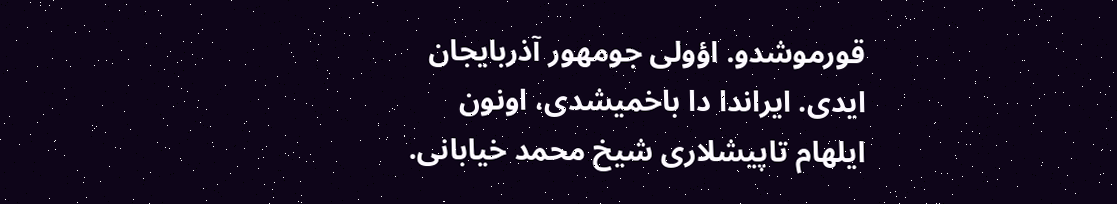قورموشدو. اؤولی جومهور آذربایجان ایدی. ایراندا دا باخمیشدی، اونون ایلهام تاپیشلاری شیخ محمد خیابانی.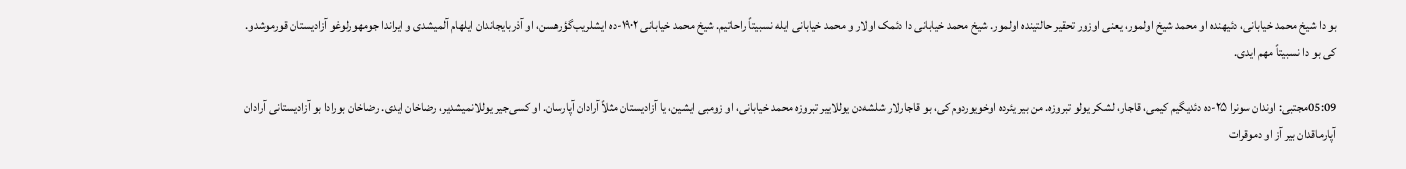بو دا شیخ محمد خیابانی، دئیهنده او محمد شیخ اولمور، یعنی اوزور تحقیر حالتینده اولمور. شیخ محمد خیابانی دا دئمک اولار و محمد خیابانی ایله نسبیتاً راحاتیم. شیخ محمد خیابانی ۱۹۰۲-ده ایشلریب‌گؤرهسن، او آذربایجاندان ایلهام آلمیشدی و ایراندا جومهورلوغو آزادیستان قورموشدو. کی بو دا نسبیتاً مهم ایدی.

05:09مجتبی: اوندان سونرا ۲۵-ده دئدیگیم کیمی، قاجار، لشکر یولو تبروزه. من بیر یئرده اوخویوردوم کی، بو قاجارلار شلشه‌دن یوللاییر تبروزه محمد خیابانی، او زومبی ایشین، یا آزادیستان مثلاً آرادان آپارسان. او کسی‌جیر یوللانمیشدیر، رضاخان ایدی. رضاخان بورادا بو آزادیستانی آرادان آپارماقدان بیر آز او دموقرات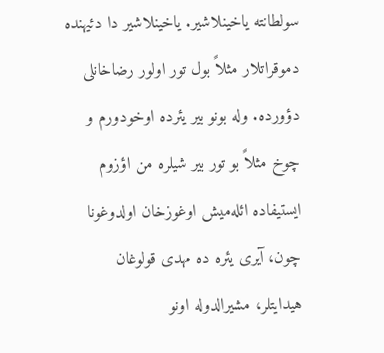سولطانته یاخینلاشیر. یاخینلاشیر دا دئیهنده دموقراتلار مثلاً بول تور اولور رضاخانلی دؤورده. وله بونو بیر یئرده اوخودورم و چوخ مثلاً بو تور بیر شیلره من اؤزوم ایستیفاده ائله‌میش اوغوزخان اولدوغونا چون، آیری یئره ده مهدی قولوغان هیدایتلر، مشیرالدوله اونو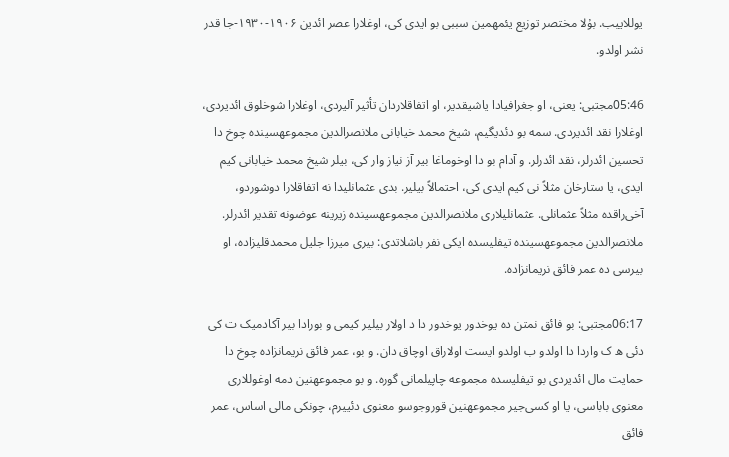یوللاییب. بۇلا مختصر توزیع یئمهمین سببی بو ایدی کی، اوغلارا عصر ائدین ۱۹۰۶-۱۹۳۰-جا قدر نشر اولدو.

05:46مجتبی: یعنی، او جغرافیادا یاشیقدیر، او اتفاقلاردان تأثیر آلیردی، اوغلارا شوخلوق ائدیردی، اوغلارا نقد ائدیردی. سمه بو دئدیگیم، شیخ محمد خیابانی ملانصرالدین مجموعهسینده چوخ دا تحسین ائدرلر، نقد ائدرلر. و آدام بو دا اوخوماغا بیر آز نیاز وار کی، بیلر شیخ محمد خیابانی کیم ایدی، یا ستارخان مثلاً نی کیم ایدی کی، احتمالاً بیلیر. بدی عثمانلیدا نه اتفاقلارا دوشوردو، آخی‌راقده مثلاً عثمانلی. عثمانلیلاری ملانصرالدین مجموعهسینده زیرینه عوضونه تقدیر ائدرلر. ملانصرالدین مجموعهسینده تیفلیسده ایکی نفر باشلاتدی: بیری میرزا جلیل محمدقلیزاده، او بیرسی ده عمر فائق نریمانزاده.

06:17مجتبی: بو فائق نمتن ده یوخدور یوخدور دا د اولار بیلیر کیمی و بورادا بیر آکادمیک ت کی دئی ه ک واردا دا اولدو ب اولدو ایست اولاراق اوچاق دان. و بو، عمر فائق نریمانزاده چوخ دا حمایت مال ائدیردی بو تیفلیسده مجموعه چاپیلمانی گوره. و بو مجموعهنین دمه اوغوللاری معنوی باباسی، یا او کسی‌جیر مجموعهنین قوروجوسو معنوی دئییرم، چونکی مالی اساس، عمر فائق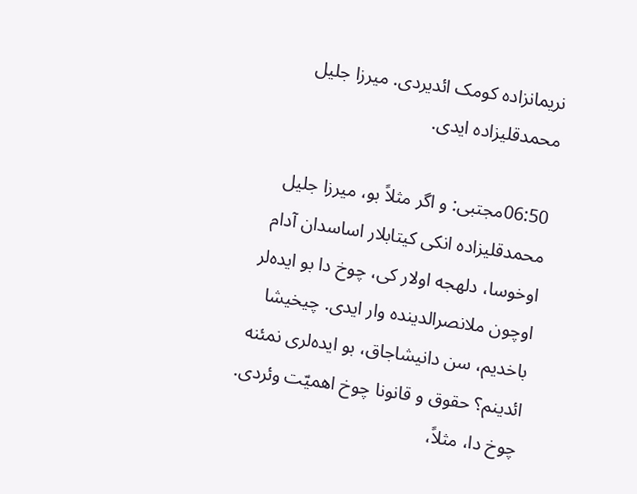نریمانزاده کومک ائدیردی. میرزا جلیل محمدقلیزاده ایدی.

06:50مجتبی: و اگر مثلاً بو، میرزا جلیل محمدقلیزاده انکی کیتابلار اساسدان آدام اوخوسا، دلهجه اولار کی، چوخ دا بو ایده‌لر اوچون ملانصرالدینده وار ایدی. چیخیشا باخدیم، سن دانیشاجاق، بو ایده‌لری نمئنه ائدینم؟ حقوق و قانونا چوخ اهمیّت وئردی. چوخ دا، مثلاً،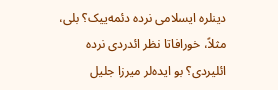دینلره ایسلامی نرده دئمه‌ییک؟ بلی، مثلاً، خورافاتا نظر ائدردی نرده ائلیردی؟ بو ایده‌لر میرزا جلیل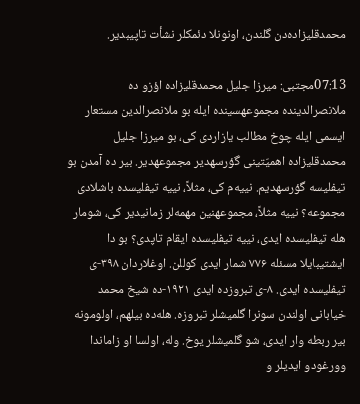محمدقلیزاده‌دن گلندن، اونونلا دئمکلر نشأت تاپیبدیر.

07:13مجتبی: میرزا جلیل محمدقلیزاده اؤزو ده ملانصرالدینده مجموعهسینده ایله بو ملانصرالدین مستعار ایسمی ایله چوخ مطالب یازاردی کی، بو میرزا جلیل محمدقلیزاده اهمیّتینی گؤرسهدیر مجموعهدیر. بیر ده آمدن بو تیفلیسه گؤرسهدیم. نییه‌م کی، مثلاً، نییه تیفلیسده باشلادی مجموعه؟ نییه مثلاً، مجموعهنین مهمه‌لر زمانیدیر کی، شومار هله تیفلیسده ایدی، نییه تیفلیسده ایقام تاپدی؟ بو دا ایشتیبایلا مسئله ۷۷۶ شمار ایدی کوللن. اوغلاردان ۳۹۸-ی تیفلیسده ایدی. ۸-ی تبروزده ایدی ۱۹۲۱-ده شیخ محمد خیابانی اولندن سونرا گلمیشلر تبروزه. هله‌ده بیلهم، اولومونه بیر ربطه وار ایدی، شو گلمیشلر یوخ. وله، اولسا او زاماندا وورغودو ایدیلر و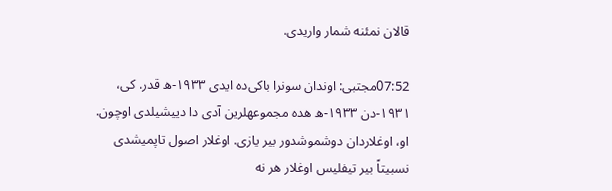قالان نمئنه شمار واریدی.

07:52مجتبی: اوندان سونرا باکی‌ده ایدی ۱۹۳۳-ه قدر. کی، ۱۹۳۱-دن ۱۹۳۳-ه هده مجموعهلرین آدی دا دییشیلدی اوچون. او، اوغلاردان دوشموشدور بیر یازی. اوغلار اصول تاپمیشدی نسبیتاً بیر تیفلیس اوغلار هر نه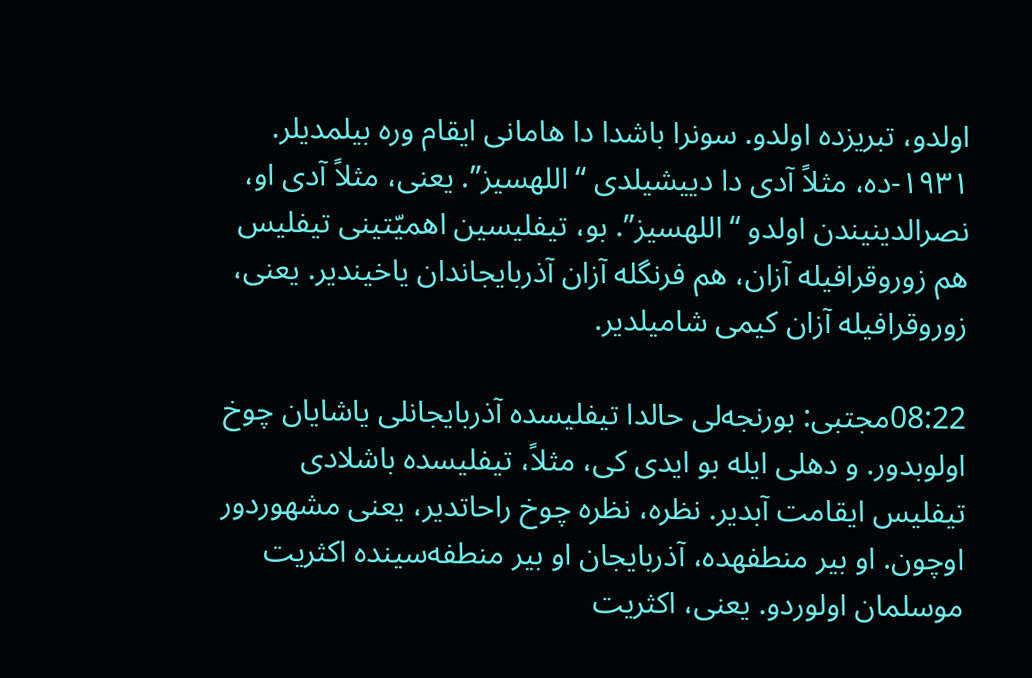اولدو، تبریزده اولدو. سونرا باشدا دا هامانی ایقام وره بیلمدیلر. ۱۹۳۱-ده، مثلاً آدی دا دییشیلدی “اللهسیز”. یعنی، مثلاً آدی او، نصرالدینیندن اولدو “اللهسیز”. بو، تیفلیسین اهمیّتینی تیفلیس هم زوروقرافیله آزان، هم فرنگله آزان آذربایجاندان یاخیندیر. یعنی، زوروقرافیله آزان کیمی شامیلدیر.

08:22مجتبی: بورنجه‌لی حالدا تیفلیسده آذربایجانلی یاشایان چوخ اولوبدور. و دهلی ایله بو ایدی کی، مثلاً، تیفلیسده باشلادی تیفلیس ایقامت آبدیر. نظره، نظره چوخ راحاتدیر، یعنی مشهوردور اوچون. او بیر منطفهده، آذربایجان او بیر منطفه‌سینده اکثریت موسلمان اولوردو. یعنی، اکثریت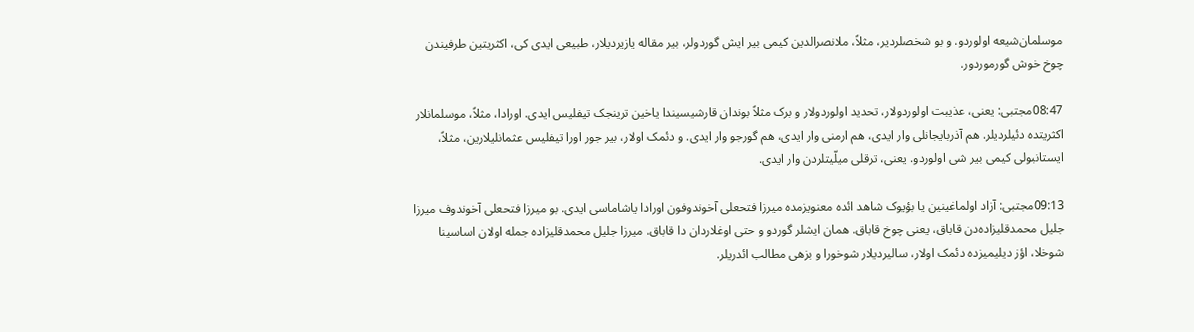موسلمان‌شیعه اولوردو. و بو شخصلردیر، مثلاً، ملانصرالدین کیمی بیر ایش گوردولر، بیر مقاله یازیردیلار، طبیعی ایدی کی، اکثریتین طرفیندن چوخ خوش گورموردور.

08:47مجتبی: یعنی، عذیبت اولوردولار، تحدید اولوردولار و برک مثلاً بوندان قارشیسیندا یاخین ترینجک تیفلیس ایدی. اورادا، مثلاً، موسلمانلار اکثریتده دئیلردیلر. هم آذربایجانلی وار ایدی، هم ارمنی وار ایدی، هم گورجو وار ایدی. و دئمک اولار، بیر جور اورا تیفلیس عثمانلیلارین، مثلاً، ایستانبولی کیمی بیر شی اولوردو. یعنی، ترقلی میلّیتلردن وار ایدی.

09:13مجتبی: آزاد اولماغینین یا بؤیوک شاهد ائده معنویزمده میرزا فتحعلی آخوندوفون اورادا یاشاماسی ایدی. بو میرزا فتحعلی آخوندوف میرزا جلیل محمدقلیزاده‌دن قاباق، یعنی چوخ قاباق. همان ایشلر گوردو و حتی اوغلاردان دا قاباق. میرزا جلیل محمدقلیزاده جمله اولان اساسینا شوخلا، اؤز دیلیمیزده دئمک اولار، سالیردیلار شوخورا و بزهی مطالب ائدریلر.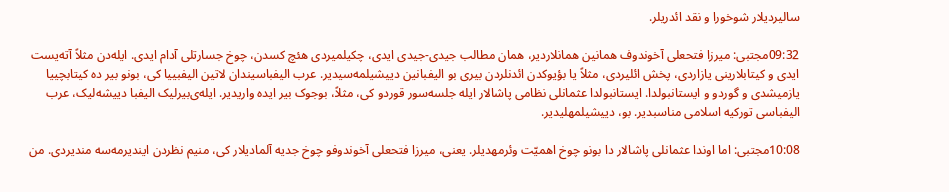سالیردیلار شوخورا و نقد ائدریلر.

09:32مجتبی: میرزا فتحعلی آخوندوف همانین همانلاردیر، همان مطالب جیدی-جیدی ایدی، چکیلمیردی هئچ کسدن، چوخ جسارتلی آدام ایدی. ایله‌دن مثلاً آته‌یست ایدی و کیتابلارینی یازاردی، پخش ائلیردی، مثلاً یا بؤیوکدن ائدنلردن بیری بو الیفبانین دییشیلمه‌سیدیر. عرب الیفباسیندان لاتین الیفبییا کی، بونو بیر ده کیتابچییا یازمیشدی و گوردو و ایستانبولدا. ایستانبولدا عثمانلی نظامی پاشالار ایله جلسه‌سور قوردو کی، مثلاً، بوجوک بیر ایده واریدیر. ایله‌ی‌بیرلیک الیفبا دییشه‌لیک، عرب الیفباسی تورکیه اسلامی مناسبدیر. بو، دییشیلمهلیدیر.

10:08مجتبی: اما اوندا عثمانلی پاشالار دا بونو چوخ اهمیّت وئرمهدیلر. یعنی، میرزا فتحعلی آخوندوفو چوخ جدیه آلمادیلار کی، منیم نظردن ایندیرمه‌سه مندیردی. من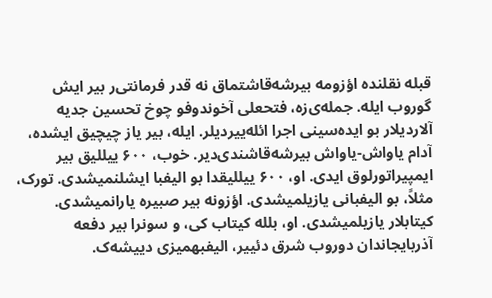قبله نقلنده اؤزومه بیرشه‌قاشتماق نه قدر فرمانتی‌ر بیر ایش گوروب ایله. جمله‌ی‌زه، فتحعلی آخوندوفو چوخ تحسین جدیه آلاردیلار بو ایده‌سینی اجرا ائله‌ییردیلر. ایله، بیر یاز چیچیق ایشده، آدام یاواش-یاواش بیرشه‌قاشندی‌دیر. خوب، ۶۰۰ ییللیق بیر ایمپیراتورلوق ایدی. او، ۶۰۰ ییللیقدا بو الیفبا ایشلنمیشدی. تورک، مثلاً، بو الیفبانی یازیلمیشدی. اؤزونه بیر صبیره یارانمیشدی. کیتابلار یازیلمیشدی. او، بلله کیتاب کی، و سونرا بیر دفعه آذربایجاندان دوروب شرق دئییر، الیفبهمیزی دییشه‌ک.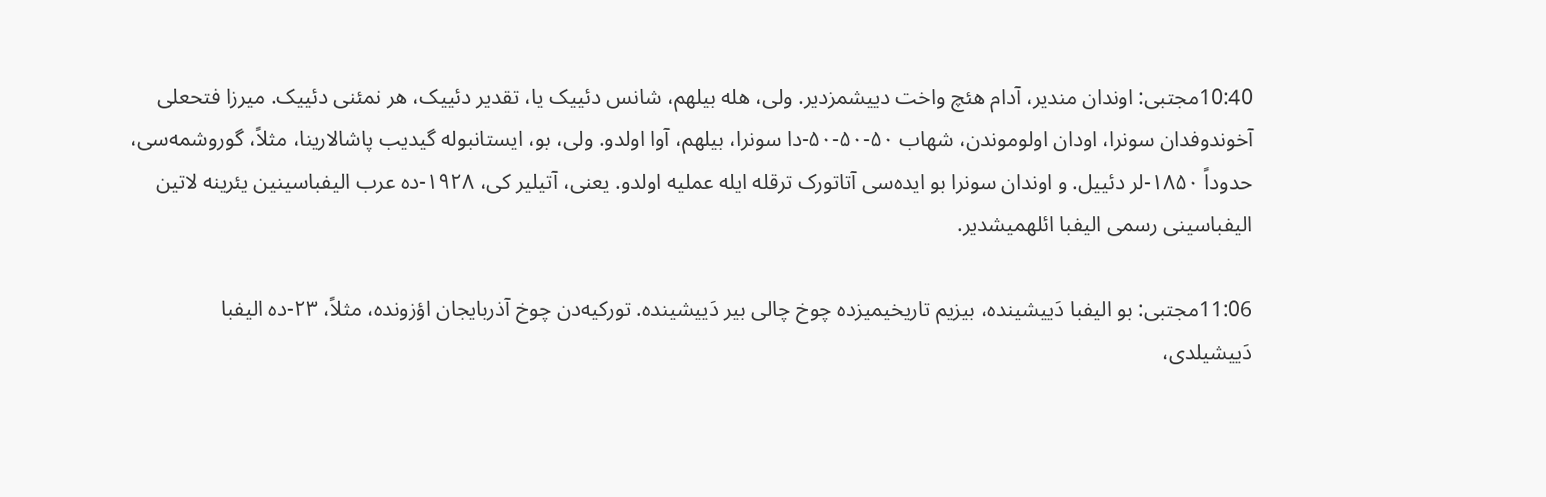10:40مجتبی: اوندان مندیر، آدام هئچ واخت دییشمزدیر. ولی، هله بیلهم، شانس دئییک یا، تقدیر دئییک، هر نمئنی دئییک. میرزا فتحعلی آخوندوفدان سونرا، اودان اولوموندن، شهاب ۵۰-۵۰-۵۰-دا سونرا، بیلهم، آوا اولدو. ولی، بو، ایستانبوله گیدیب پاشالارینا، مثلاً، گوروشمه‌سی، حدوداً ۱۸۵۰-لر دئییل. و اوندان سونرا بو ایده‌سی آتاتورک ترقله ایله عملیه اولدو. یعنی، آتیلیر کی، ۱۹۲۸-ده عرب الیفباسینین یئرینه لاتین الیفباسینی رسمی الیفبا ائلهمیشدیر.

11:06مجتبی: بو الیفبا دَییشینده، بیزیم تاریخیمیزده چوخ چالی بیر دَییشینده. تورکیه‌دن چوخ آذربایجان اؤزونده، مثلاً، ۲۳-ده الیفبا دَییشیلدی،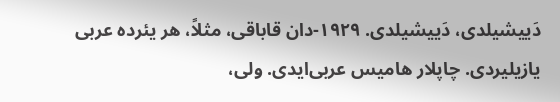دَییشیلدی، دَییشیلدی. ۱۹۲۹-دان قاباقی، مثلاً، هر یئرده عربی یازیلیردی. چاپلار هامیس عربی‌ایدی. ولی،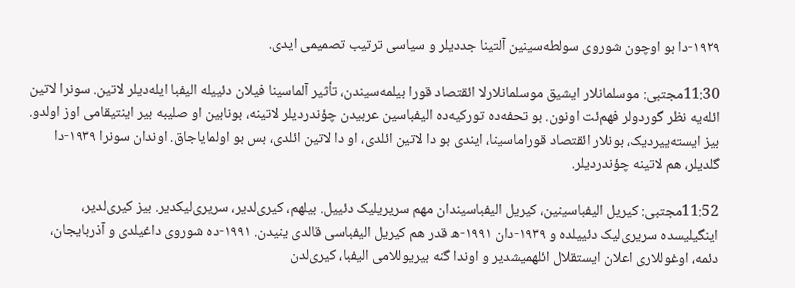۱۹۲۹-دا بو اوچون شوروی سولطه‌سینین آلتینا جددیلر و سیاسی ترتیب تصمیمی ایدی.

11:30مجتبی: موسلمانلار ایشیق موسلمانلارلا ائقتصاد قورا بیلمه‌سیندن، تأثیر آلماسینا فیلان دئییله الیفبا ایله‌دیلر لاتین. سونرا لاتین ائله‌یه نظر گوردولر فهم‌ئت اونون. بو تحفه‌ده تورکیه‌ده الیفباسین عربیدن چؤندردیلر لاتینه، بونا‌بین او صلیبه بیر اینتیقامی اوز اولدو. بیز ایسته‌ییردیک، بونلار ائقتصاد قوراماسینا، ایندی بو دا لاتین ائلدی، او دا لاتین ائلدی، بس بو اولمایاجاق. اوندان سونرا ۱۹۳۹-دا گلدیلر، هم لاتینه چؤندردیلر.

11:52مجتبی: کیریل الیفباسینین، کیریل الیفباسیندان مهم سریریلیک دئییل. بیلهم، کیری‌لدیر، سریری‌لیکدیر. بیز کیری‌لدیر، اینگیلیسده سریری‌لیک دئییلده و ۱۹۳۹-دان ۱۹۹۱-ه قدر هم کیریل الیفباسی قالدی ینیدن. ۱۹۹۱-ده شوروی داغیلدی و آذربایجان، دئمه، اوغوللاری اعلان ایستقلال ائلهمیشدیر و اوندا گنه بیر‌یوللامی الیفبا، کیری‌لدن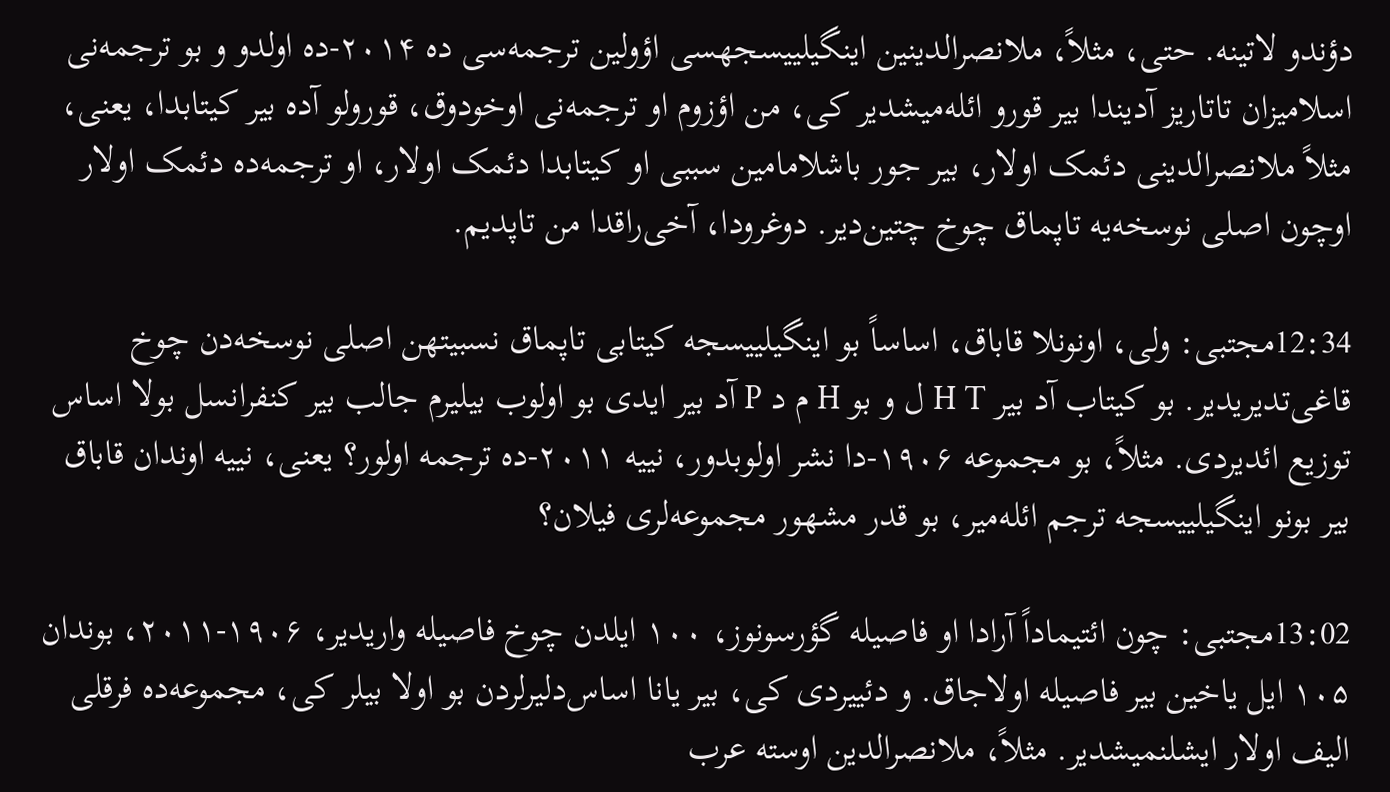دؤندو لاتینه. حتی، مثلاً، ملانصرالدینین اینگیلییسجهسی اؤولین ترجمه‌سی ده ۲۰۱۴-ده اولدو و بو ترجمه‌نی اسلامیزان تاتاریز آدیندا بیر قورو ائله‌میشدیر کی، من اؤزوم او ترجمه‌نی اوخودوق، قورولو آده بیر کیتابدا، یعنی، مثلاً ملانصرالدینی دئمک اولار، بیر جور باشلامامین سببی او کیتابدا دئمک اولار، او ترجمه‌ده دئمک اولار اوچون اصلی نوسخه‌یه تاپماق چوخ چتین‌دیر. دوغرو‌دا، آخی‌راقدا من تاپدیم.

12:34مجتبی: ولی، اونونلا قاباق، اساساً بو اینگیلییسجه کیتابی تاپماق نسبیتهن اصلی نوسخه‌دن چوخ قاغی‌تدیریدیر. بو کیتاب آد بیر H T ل و بو H م د P آد بیر ایدی بو اولوب بیلیرم جالب بیر کنفرانسل بولا اساس توزیع ائدیردی. مثلاً، بو مجموعه ۱۹۰۶-دا نشر اولوبدور، نییه ۲۰۱۱-ده ترجمه اولور؟ یعنی، نییه اوندان قاباق بیر بونو اینگیلییسجه ترجم ائله‌میر، بو قدر مشهور مجموعه‌لری فیلان؟

13:02مجتبی: چون ائتیماداً آرادا او فاصیله گؤرسونوز، ۱۰۰ ایلدن چوخ فاصیله واریدیر، ۱۹۰۶-۲۰۱۱، بوندان ۱۰۵ ایل یاخین بیر فاصیله اولاجاق. و دئییردی کی، بیر یانا اساس‌دلیرلردن بو اولا بیلر کی، مجموعه‌ده فرقلی الیف اولار ایشلنمیشدیر. مثلاً، ملانصرالدین اوسته عرب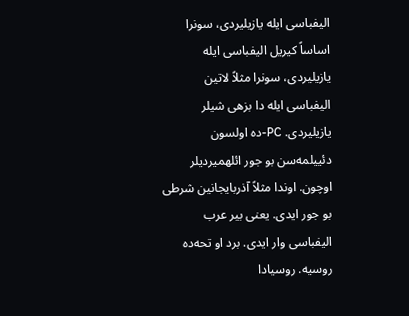الیفباسی ایله یازیلیردی، سونرا اساساً کیریل الیفباسی ایله یازیلیردی، سونرا مثلاً لاتین الیفباسی ایله دا بزهی شیلر یازیلیردی. PC-ده اولسون دئییلمه‌سن بو جور ائلهمیردیلر اوچون. اوندا مثلاً آذربایجانین شرطی بو جور ایدی. یعنی بیر عرب الیفباسی وار ایدی. برد او تحه‌ده روسیه. روسیادا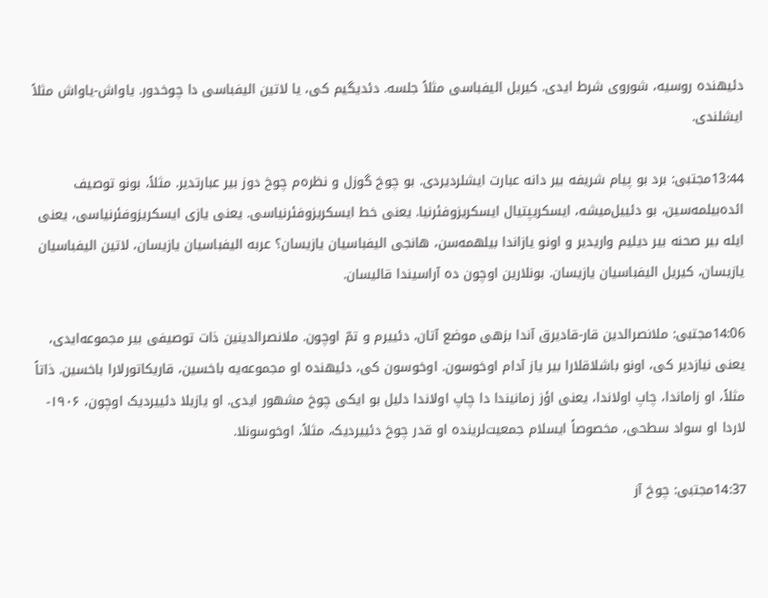دئیهنده روسیه، شوروی شرط ایدی. کیریل الیفباسی مثلاً جلسه. دئدیگیم کی، یا لاتین الیفباسی دا چوخدور. یاواش-یاواش مثلاً ایشلندی.

13:44مجتبی: برد بو پیام شریفه بیر دانه عبارت ایشلردیردی. بو چوخ گوزل و نظره‌م چوخ دوز بیر عبارتدیر. مثلاً، بونو توصیف ائده‌بیلمه‌سین، بو دئییل‌میشه، ایسکریپتیال ایسکریزوفئرنیا. یعنی خط ایسکریزوفئرنیاسی. یعنی یازی ایسکریزوفئرنیاسی، یعنی ایله بیر صحنه بیر دیلیم واریدیر و اونو یازاندا بیلهمه‌سن، هانجی الیفباسیان یازیسان؟ عربه الیفباسیان یازیسان، لاتین الیفباسیان یازیسان، کیریل الیفباسیان یازیسان. بونلارین اوچون ده آراسیندا قالیسان.

14:06مجتبی: ملانصرالدین قار-قادیرق آندا بزهی موضع آتان، دئییرم و تمّ اوچون. ملانصرالدینین ذات توصیفی بیر مجموعه‌ایدی، یعنی نیازدیر کی، اونو باشلاقلارا بیر یاز آدام اوخوسون. اوخوسون کی، دئیهنده او مجموعه‌یه باخسین، قاریکاتورلارا باخسین. ذاتاً مثلاً، او زاماندا، چاپ اولاندا، یعنی اؤز زمانیندا دا چاپ اولاندا دلیل بو ایکی چوخ مشهور ایدی. او یازیلا دئییردیک اوچون، ۱۹۰۶-لاردا او سواد سطحی، مخصوصاً ایسلام جمعیت‌لرینده او قدر چوخ دئییردیک، مثلاً، اوخوسونلا.

14:37مجتبی: چوخ آز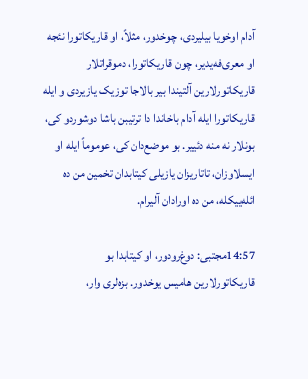آدام اوخویا بیلیردی، چوخدور، مثلاً، او قاریکاتورا نئجه او معری‌فه‌یدیر، چون قاریکاتورا، دموقراتلار قاریکاتورلارین آلتیندا بیر بالاجا توزیک یازیردی و ایله قاریکاتورا ایله آدام باخاندا دا ترتیبن باشا دوشوردو کی، بونلار نه منه دئییر. بو موضع‌دان کی، عوموماً ایله او ایسلاوزان، تاتاریزان یازیلی کیتابدان تخمین من ده ائله‌ییکله، من ده اورادان آلیرام.

14:57مجتبی: دوغ‌رودور، او کیتابدا بو قاریکاتورلارین هامیس یوخدور. بزه‌لری وار،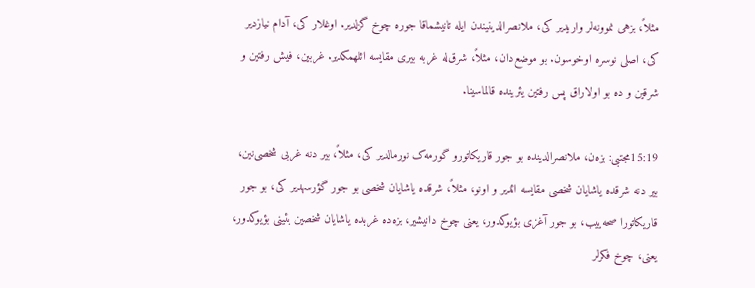مثلاً، بزهی نموونه‌لر واریدیر کی، ملانصرالدینیندن ایله تانیشماقا جوره چوخ گزلدیر. اوغلار کی، آدام نیازدیر کی، اصلی نوسره اوخوسون. بو موضع‌دان، مثلاً، شرق‌له غربه بیری مقایسه ائلهمکدیر. غربین، فیش رفتین و شرقین و ده بو اولاراق پس رفتین یئرینده قالماسینا.

15:19مجتبی: بزه‌ن، ملانصرالدینده بو جور قاریکاتورو گورمه‌ک نورمالدیر کی، مثلاً، بیر دنه غربی شخصی‌نین، بیر دنه شرقده یاشایان شخصی مقایسه ائدیر و اونو، مثلاً، شرقده یاشایان شخصی بو جور گؤرسهدیر کی، بو جور قاریکاتورا صحه‌ییب، بو جور آغزی بؤیوکدور، یعنی چوخ دانیشیر، بزه‌ده غربده یاشایان شخصین بئینی بؤیوکدور، یعنی، چوخ فکرلر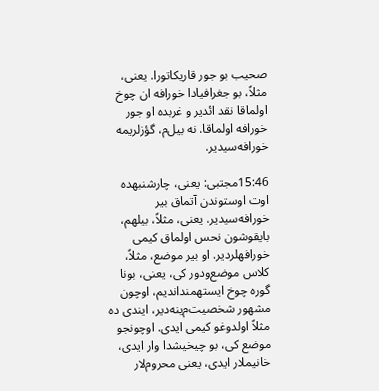صحیب بو جور قاریکاتورا. یعنی، مثلاً، بو جغرافیادا خورافه ان چوخ اولماقا نقد ائدیر و غربده او جور خورافه اولماقا. نه بیل‌م، گؤزلریمه خورافه‌سیدیر.

15:46مجتبی: یعنی، چارشنبهده اوت اوستوندن آتماق بیر خورافه‌سیدیر. یعنی، مثلاً، بیلهم، بایقوشون نحس اولماق کیمی خورافهلردیر. او بیر موضع، مثلاً، کلاس موضع‌ودور کی، یعنی، بونا گوره چوخ ایستهمنداندیم، اوچون مشهور شخصیت‌م‌ینه‌دیر، ایندی ده مثلاً اولدوغو کیمی ایدی. اوچونجو موضع کی، بو چیخیشدا وار ایدی، خانیملار ایدی، یعنی محروم‌لار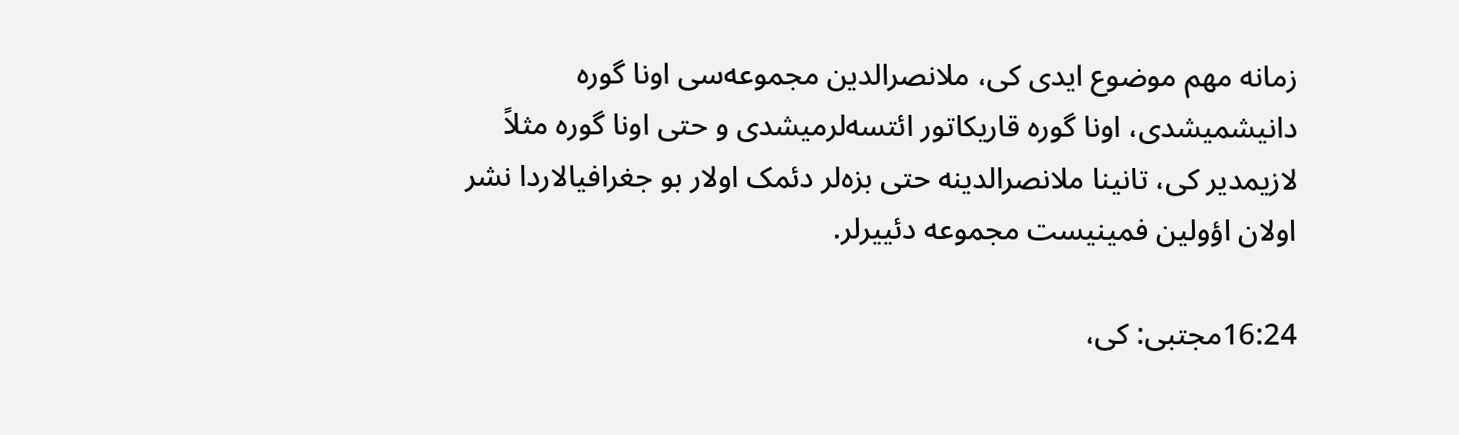زمانه مهم موضوع ایدی کی، ملانصرالدین مجموعه‌سی اونا گوره دانیشمیشدی، اونا گوره قاریکاتور ائتسه‌لرمیشدی و حتی اونا گوره مثلاً لازیمدیر کی، تانینا ملانصرالدینه حتی بزه‌لر دئمک اولار بو جغرافیالاردا نشر اولان اؤولین فمینیست مجموعه دئییرلر.

16:24مجتبی: کی،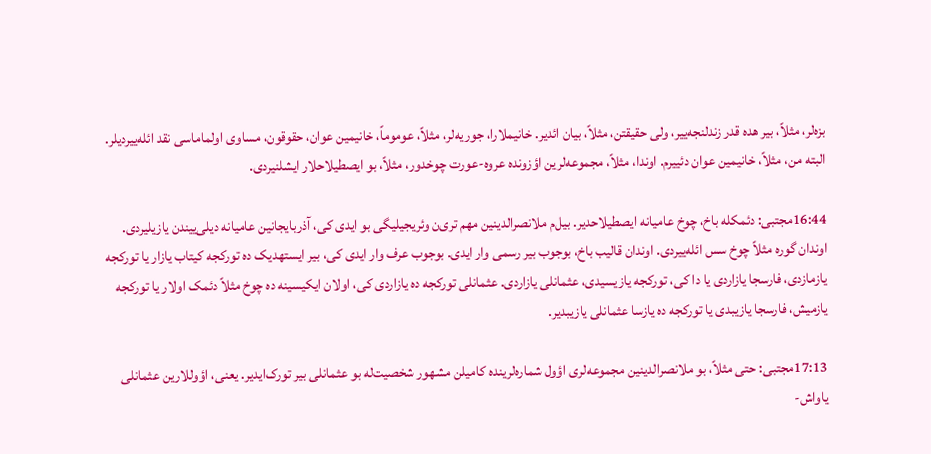بزه‌لر، مثلاً، بیر هده قدر زند‌لنجه‌ییر، ولی حقیقتن، مثلاً، بیان ائدیر. خانیملارا، جوریه‌لر، مثلاً، عوموماً، خانیمین عوان، حقوقون، مساوی اولماماسی نقد ائله‌ییردیلر. البته من، مثلاً، خانیمین عوان دئییرم. اوندا، مثلاً، مجموعه‌لرین اؤزونده عروه-عورت چوخدور، مثلاً، بو ایصطیلاحلار ایشلنیردی.

16:44مجتبی: دئمکله باخ، چوخ عامیانه ایصطیلاحدیر. بیل‌م ملانصرالدینین مهم تری‌ن وئریجیلیگی بو ایدی کی، آذربایجانین عامیانه دیلی‌ییندن یازیلیردی. اوندان گوره مثلاً چوخ سس ائله‌ییردی. اوندان قالیب باخ، بوجوب بیر رسمی وار ایدی. بوجوب عرف وار ایدی کی، بیر ایستهدیک ده تورکجه کیتاب یازار یا تورکجه یازمازدی، فارسجا یازاردی یا دا کی، تورکجه یازیسیدی، عثمانلی یازاردی. عثمانلی تورکجه ده یازاردی کی، اولان ایکیسینه ده چوخ مثلاً دئمک اولار یا تورکجه یازمیش، فارسجا یازیبدی یا تورکجه ده یازسا عثمانلی یازیبدیر.

17:13مجتبی: حتی مثلاً، بو ملانصرالدینین مجموعه‌لری اؤول شماره‌لرینده کامیلن مشهور شخصیت‌له بو عثمانلی بیر تورک‌ایدیر. یعنی، اؤوللارین عثمانلی یاواش-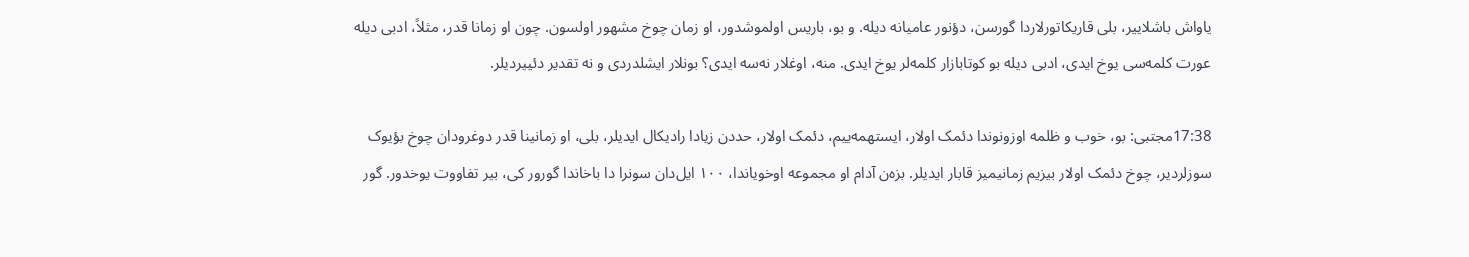یاواش باشلاییر، بلی قاریکاتورلاردا گورسن، دؤنور عامیانه دیله. و بو، باریس اولموشدور، او زمان چوخ مشهور اولسون. چون او زمانا قدر، مثلاً، ادبی دیله عورت کلمه‌سی یوخ ایدی، ادبی دیله بو کوتابازار کلمه‌لر یوخ ایدی. منه، اوغلار نه‌سه ایدی؟ بونلار ایشلدردی و نه تقدیر دئییردیلر.

17:38مجتبی: بو، خوب و ظلمه اوزونوندا دئمک اولار، ایستهمه‌ییم، دئمک اولار، حددن زیادا رادیکال ایدیلر، بلی، او زمانینا قدر دوغرودان چوخ بؤیوک سوزلردیر، چوخ دئمک اولار بیزیم زمانیمیز قابار ایدیلر. بزه‌ن آدام او مجموعه اوخویاندا، ۱۰۰ ایل‌دان سونرا دا باخاندا گورور کی، بیر تفاووت یوخدور. گور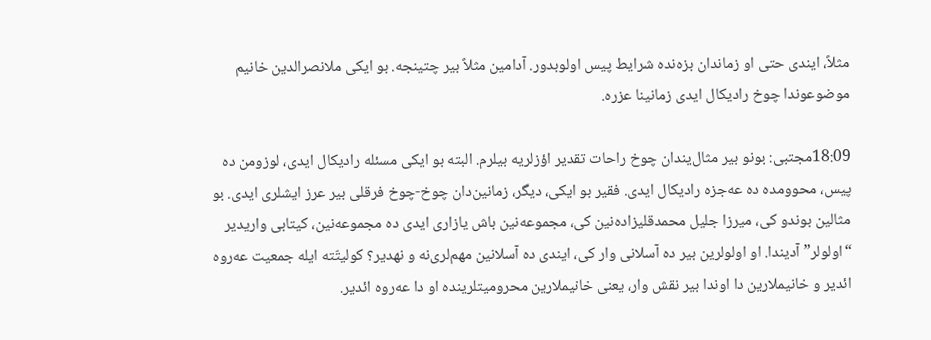مثلاً، ایندی حتی او زماندان بزه‌نده شرایط پیس اولوبدور. آدامین مثلاً بیر چتینجه. بو ایکی ملانصرالدین خانیم موضوعوندا چوخ رادیکال ایدی زمانینا عزره.

18:09مجتبی: بونو بیر مثال‌یندان چوخ راحات تقدیر اؤزلریه بیلرم. البته بو ایکی مسئله رادیکال ایدی، لوزومن ده پیس، محوومده ده عه‌جزه رادیکال ایدی. فقیر بو ایکی، دیگر، زمانین‌دان چوخ-چوخ فرقلی بیر عرز ایشلری ایدی. بو مثالین بوندو کی، میرزا جلیل محمدقلیزاده‌نین کی، مجموعه‌نین باش یازاری ایدی ده مجموعه‌نین، کیتابی واریدیر “اولولر” آدیندا. او اولولرین بیر ده آسلانی وار کی، ایندی ده آسلانین مهم‌لری‌نه و نهدیر؟ کولیتّته ایله جمعیت عه‌روه ائدیر و خانیملارین دا اوندا بیر نقش وار، یعنی خانیملارین محرومیتلرینده او دا عه‌روه ائدیر.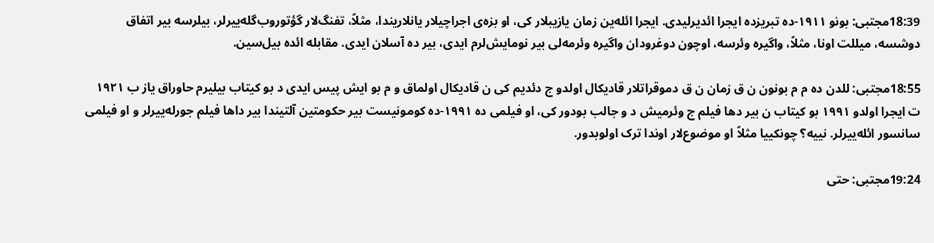18:39مجتبی: بونو ۱۹۱۱-ده تبریزده ایجرا ائدیرلیدی. ایجرا ائله‌ین زمان یازیبلار کی، او بزه‌ی اجراچیلار یانلاریندا، مثلاً، تفنگ‌لار گؤتوروب‌گله‌ییرلر، بیلرسه بیر اتفاق دوشسه، میللت اونا، مثلاً، واگیره وئرسه، اوچون دوغرودان واگیره وئرمه‌لی بیر نو‌مایش‌لرم ایدی، بیر ده آسلان ایدی. مقابله ائده بیل‌سین.

18:55مجتبی: للدن ده م م بونون ن ق زمان ن ق دموقراتلار قادیکال اولدو ج دئدیم کی ن قادیکال اولماق و م بو ایش پیس ایدی د بو کیتاب بیلیرم حاوراق یاز ب ۱۹۲۱ ت ایجرا اولدو ۱۹۹۱ بو کیتاب ن بیر دها فیلم ج وئرمیش د و جالب بودور کی، او فیلمی ده ۱۹۹۱-ده کومونیست بیر حکومتین آلتیندا بیر داها فیلم جورله‌ییرلر و او فیلمی سانسور ائله‌ییرلر. نییه؟ چونکییا مثلاً او موضوع‌لار اوندا ترک اولوبدور.

19:24مجتبی: حتی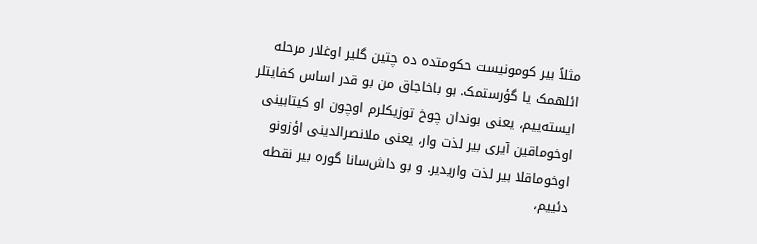مثلاً بیر کومونیست حکومتده ده چتین گلیر اوغلار مرحله ائلهمک یا گؤرستمک. بو باخاجاق من بو قدر اساس کفایتلر ایسته‌ییم، یعنی بوندان چوخ توزیکلرم اوچون او کیتابینی اوخوماقین آیری بیر لذت وار، یعنی ملانصرالدینی اؤزونو اوخوماقلا بیر لذت واریدیر. و بو داش‌سانا گوره بیر نقطه دئییم،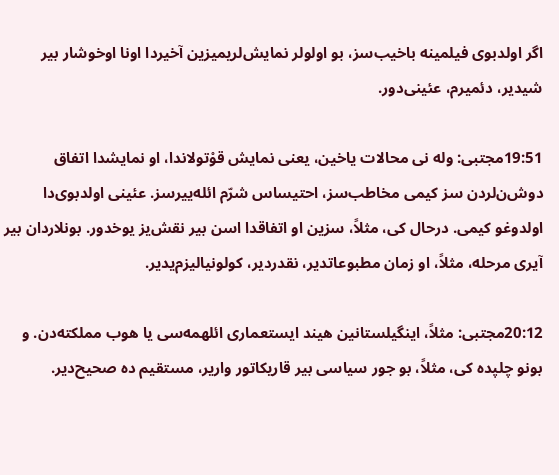اگر اولدبوی فیلمینه باخیب‌سز، بو اولولر نمایش‌لریمیزین آخیردا اونا اوخوشار بیر شیدیر، دئمیرم، عئینی‌دور.

19:51مجتبی: وله نی محالات یاخین، یعنی نمایش قوْتولاندا، او نمایشدا اتفاق دوش‌ن‌لردن سز کیمی مخاطب‌سز، احتیساس شرّم ائله‌ییرسز. عئینی اولدبوی‌دا اولدوغو کیمی. درحال کی، مثلاً، سزین او اتفاقدا اسن بیر نقش‌یز یوخدور. بونلاردان بیر آیری مرحله، مثلاً، او زمان مطبوعاتدیر، نقدردیر، کولونیالیزم‌یدیر.

20:12مجتبی: مثلاً، اینگیلستانین هیند ایستعماری ائلهمه‌سی یا هوب مملکته‌دن. و بونو چلپده کی، مثلاً، بو جور سیاسی بیر قاریکاتور واریر، مستقیم ده صحیح‌دیر.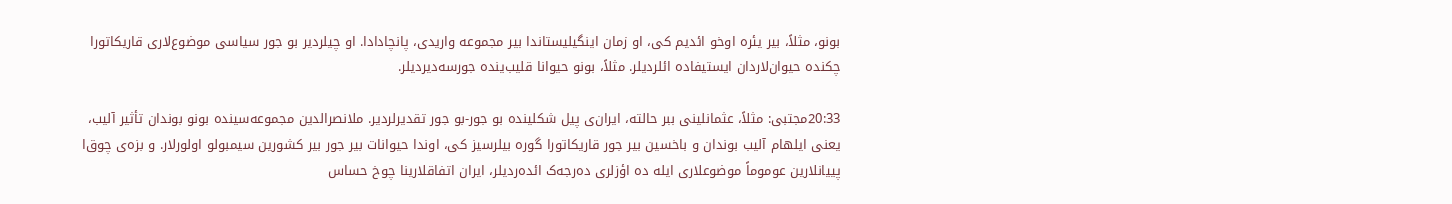بونو، مثلاً، بیر یئره اوخو ائدیم کی، او زمان اینگیلیستاندا بیر مجموعه واریدی، پانچادا‌دا. او چیلردیر بو جور سیاسی موضوع‌لاری قاریکاتورا چکنده حیوان‌لاردان ایستیفاده ائلردیلر. مثلاً، بونو حیوانا قلیب‌ینده جورسه‌دیردیلر.

20:33مجتبی: مثلاً، عثمانلینی ببر حالته، ایران‌ی پیل شکلینده بو جور-بو جور تقدیرلردیر. ملانصرالدین مجموعه‌سینده بونو بوندان تأثیر آلیب، یعنی ایلهام آلیب بوندان و باخسین بیر جور قاریکاتورا گوره بیلرسیز کی، اوندا حیوانات بیر جور بیر کشورین سیمبولو اولورلار. و بزه‌ی چوق‌ا پییانلارین عوموماً موضوعلاری ایله ده اؤزلری ده‌رجه‌ک ائده‌ردیلر، ایران اتفاقلارینا چوخ حساس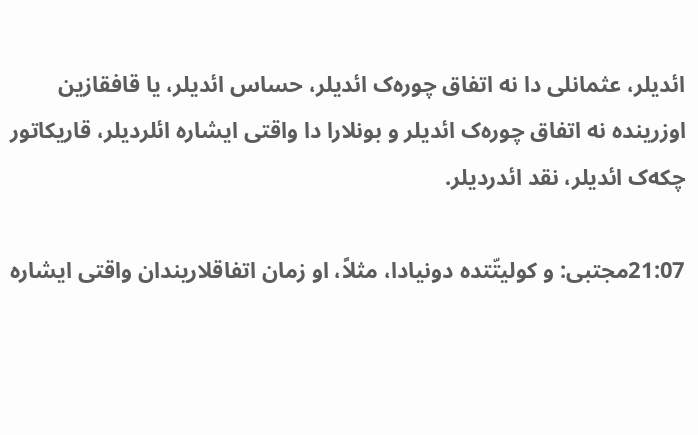ائدیلر، عثمانلی دا نه اتفاق چوره‌ک ائدیلر، حساس ائدیلر، یا قافقازین اوزرینده نه اتفاق چوره‌ک ائدیلر و بونلارا دا واقتی ایشاره ائلردیلر، قاریکاتور چکه‌ک ائدیلر، نقد ائدردیلر.

21:07مجتبی: و کولیتّتده دونیا‌دا، مثلاً، او زمان اتفاقلاریندان واقتی ایشاره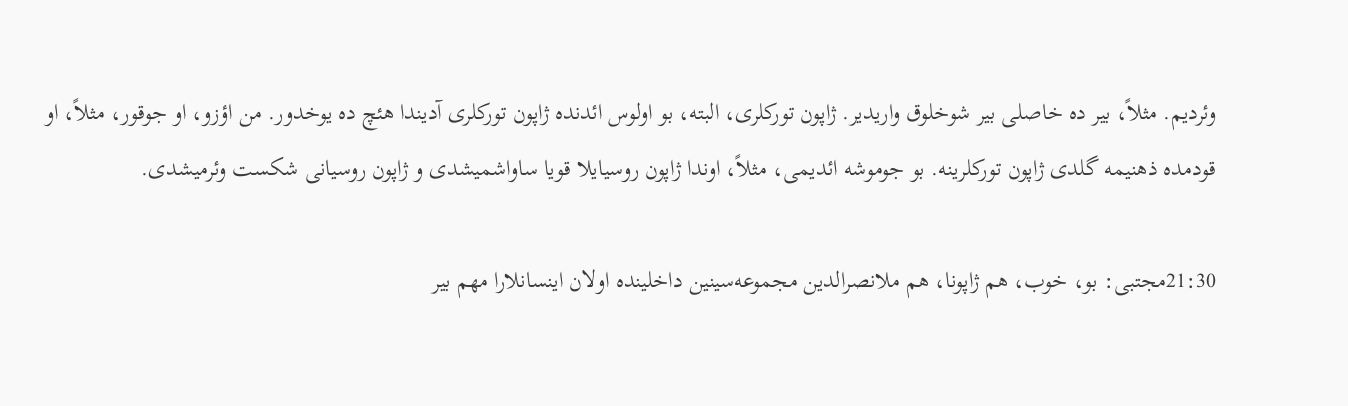وئردیم. مثلاً، بیر ده خاصلی بیر شوخلوق واریدیر. ژاپون تورکلری، البته، بو اولوس ائدنده ژاپون تورکلری آدیندا هئچ ده یوخدور. من اؤزو، او جوقور، مثلاً، او قودمده ذهنیمه گلدی ژاپون تورکلرینه. بو جوموشه ائدیمی، مثلاً، اوندا ژاپون روسیایلا قویا ساواشمیشدی و ژاپون روسیانی شکست وئرمیشدی.

21:30مجتبی: بو، خوب، هم ژاپونا، هم ملانصرالدین مجموعه‌سینین داخلینده اولان اینسانلارا مهم بیر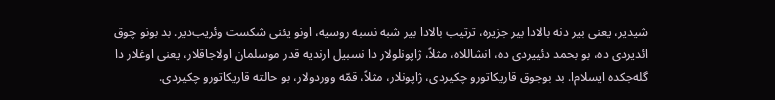شیدیر، یعنی بیر دنه بالادا بیر جزیره، ترتیب بالادا بیر شبه نسبه روسیه، اونو یئنی شکست وئریب‌دیر. بد بونو چوق ائدیردی ده، بو بحمد دئییردی ده، انشاللاه، مثلاً، ژاپونلولار دا نسبیل ارندیه قدر موسلمان اولاجاقلار، یعنی اوغلار دا گله‌جکده ایسلام‌ا. بد بوجوق قاریکاتورو چکیردی، ژاپونلار، مثلاً، قمّه ووردولار، بو حالته قاریکاتورو چکیردی.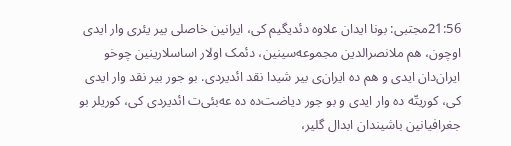21:56مجتبی: بونا ایدان علاوه دئدیگیم کی، ایرانین خاصلی بیر یئری وار ایدی اوچون، هم ملانصرالدین مجموعه‌سینین، دئمک اولار اساسلارینین چوخو ایران‌دان ایدی و هم ده ایران‌ی بیر شیدا نقد ائدیردی. بو جور بیر نقد وار ایدی کی، کوریتّه ده وار ایدی و بو جور دیاضت‌ده ده عه‌بئی‌ت ائدیردی کی، کوریلر بو جغرافیانین باشیندان ابدال گلیر،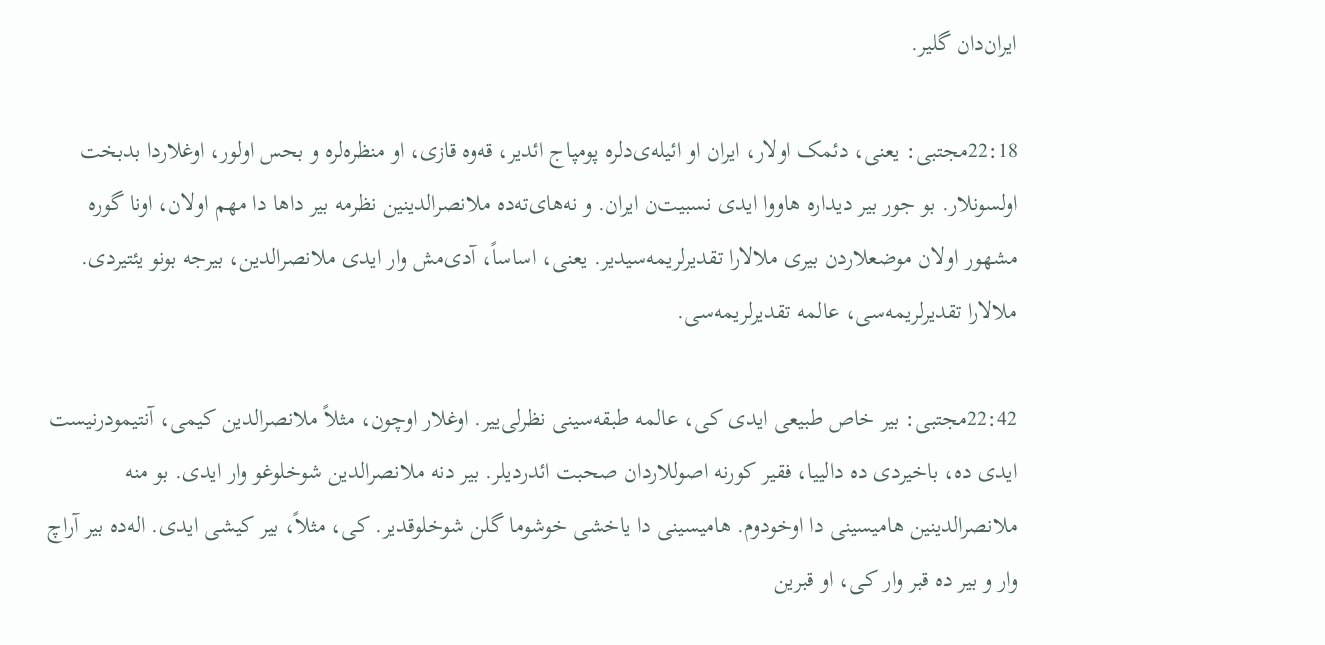ایران‌دان گلیر.

22:18مجتبی: یعنی، دئمک اولار، ایران او ائیله‌ی‌د‌لره پومپاج ائدیر، قه‌وه قازی، او منظره‌لره و بحس اولور، اوغلاردا بدبخت اولسونلار. بو جور بیر دیداره هاووا ایدی نسبیت‌ن ایران. و نه‌های‌ته‌ده ملانصرالدینین نظرمه بیر داها دا مهم اولان، اونا گوره مشهور اولان موضعلاردن بیری ملا‌لارا تقدیرلریمه‌سیدیر. یعنی، اساساً، آدی‌مش وار ایدی ملانصرالدین، بیرجه بونو یئتیردی. ملا‌لارا تقدیرلریمه‌سی، عالمه تقدیرلریمه‌سی.

22:42مجتبی: بیر خاص طبیعی ایدی کی، عالمه طبقه‌سینی نظرلی‌ییر. اوغلار اوچون، مثلاً ملانصرالدین کیمی، آنتیمودرنیست ایدی ده، باخیردی ده دالییا، فقیر کورنه اصوللاردان صحبت ائدردیلر. بیر دنه ملانصرالدین شوخلوغو وار ایدی. بو منه ملانصرالدینین هامیسینی دا اوخودوم. هامیسینی دا یاخشی خوشوما گلن شوخلوقدیر. کی، مثلاً، بیر کیشی ایدی. اله‌ده بیر آراچ وار و بیر ده قبر وار کی، او قبرین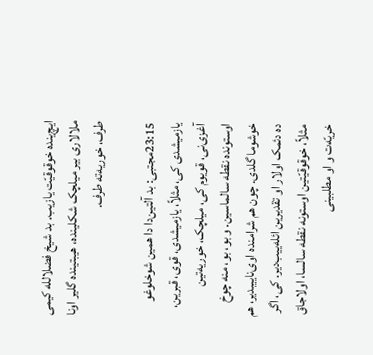ایچ‌ینده خوقوقیّت یازیب. بد شیخ فضلالله کیمی ملا‌لاری بیر میلچک شکلینده، هیبتینده گلیر اونا طرف، خوریه‌ته طرف.

23:15مجتبی: بد آلتین‌دا دا همین شوخلوغو یازمیشدی کی، مثلاً، یازمیشدی، قوی، قبرین، آغزی‌نی، قویوم کی، میلچک، خوریه‌تین اوستونده نقطه سالماسین. و بو، بو، منه چوخ خوشوما گلدی. چون هم شرامنده اوی‌ناییبدیر، هم ده دئمک اولار او تقدیرین ائله‌ییب‌دیر. کی، اگر مثلاً، خوقوقیّتین اوستونه نقطه سالسا، اولاجاق خریّه‌ت و او مطلبینی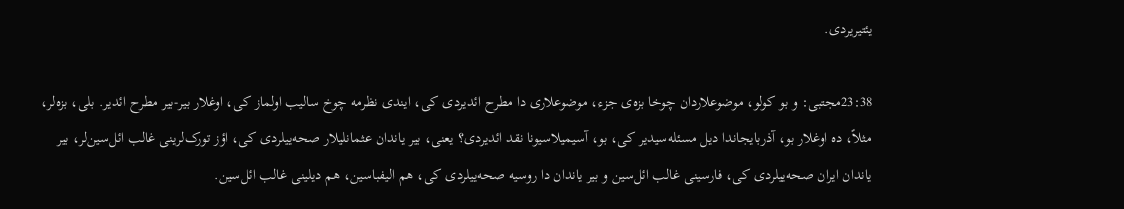یئتیریردی.

23:38مجتبی: و بو کولو، موضوعلاردان چوخا بزه‌ی جزء، موضوعلاری دا مطرح ائدیردی کی، ایندی نظرمه چوخ سالیب اولماز کی، اوغلار بیر-بیر مطرح ائدیر. بلی، بزه‌لر، مثلاً، ده اوغلار بو، آذربایجاندا دیل مسئله‌سیدیر کی، بو، آسیمیلاسیونا نقد ائدیردی؟ یعنی، بیر یاندان عثمانلیلار صحه‌ییلردی کی، اؤز تورک‌لرینی غالب ائل‌سین‌لر، بیر یاندان ایران صحه‌ییلردی کی، فارسینی غالب ائل‌سین و بیر یاندان دا روسیه صحه‌ییلردی کی، هم الیفباسین، هم دیلینی غالب ائل‌سین.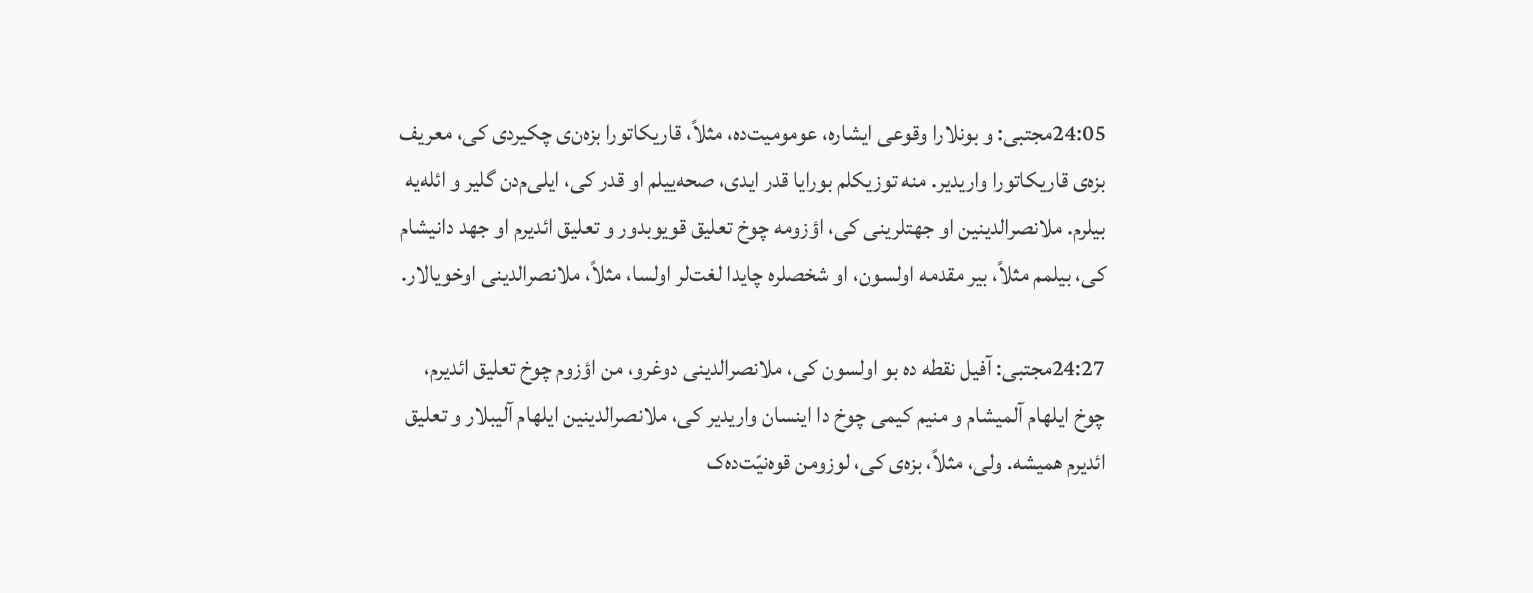24:05مجتبی: و بونلارا وقوعی ایشاره، عومومیت‌ده، مثلاً، قاریکاتورا بزه‌ن‌ی چکیردی کی، معریف بزه‌ی قاریکاتورا واریدیر. منه توزیکلم بو‌رایا قدر ایدی، صحه‌ییلم او قدر کی، ایلی‌م‌دن گلیر و ائله‌یه بیلرم. ملانصرالدینین او جهتلرینی کی، اؤزومه چوخ تعلیق قویوبدور و تعلیق ائدیرم او جهد دانیشام کی، بیلمم مثلاً، بیر مقدمه اولسون، او شخصلره چایدا لغت‌لر اولسا، مثلاً، ملانصرالدینی اوخویالار.

24:27مجتبی: آفیل نقطه ده بو اولسون کی، ملانصرالدینی دوغرو، من اؤزوم چوخ تعلیق ائدیرم، چوخ ایلهام آلمیشام و منیم کیمی چوخ دا اینسان واریدیر کی، ملانصرالدینین ایلهام آلیبلار و تعلیق ائدیرم همیشه. ولی، مثلاً، بزه‌ی کی، لوزومن قوه‌نیّت‌ده‌ک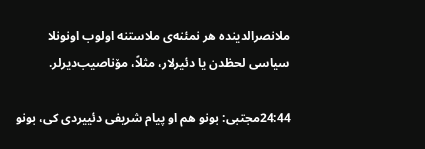ملانصرالدینده هر نمئنه‌ی ملاستنه اولوب اونونلا سیاسی لحظدن یا دئیرلار، مثلاً، مۆناصیب‌دیرلر.

24:44مجتبی: بونو هم او پیام شریفی دئییردی کی، بونو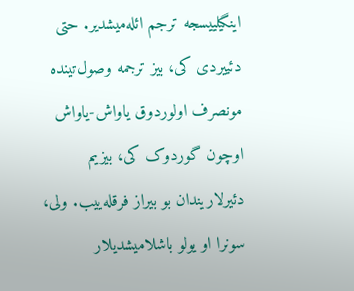اینگیلییسجه ترجم ائله‌میشدیر. حتی دئییردی کی، بیز ترجمه وصول‌تینده مونصرف اولوردوق یاواش-یاواش اوچون گوردوک کی، بیزیم دئیرلاریندان بو بیراز فرقله‌ییب. ولی، سونرا او یولو باشلامیشدیلار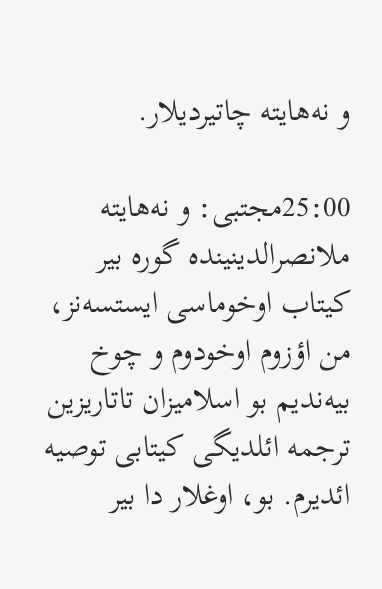و نه‌هایته چاتیردیلار.

25:00مجتبی: و نه‌هایته ملانصرالدینینده گوره بیر کیتاب اوخوما‌سی ایستسه‌نز، من اؤزوم اوخودوم و چوخ بیه‌ندیم بو اسلامیزان تاتاریزین ترجمه ائلدیگی کیتابی توصیه ائدیرم. بو، اوغلار دا بیر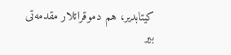کیتابدیر، هم دموقراتلار مقدمه‌تی بیر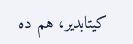کیتابدیر، هم ده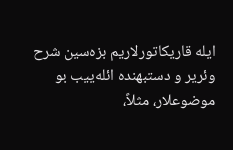ایله قاریکاتورلاریم بزه‌سین شرح وئریر و دستبهنده ائله‌ییب بو موضوعلار، مثلاً،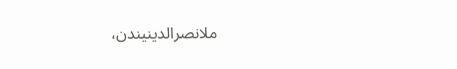ملانصرالدینیندن،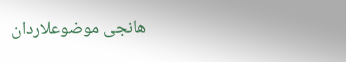هانجی موضوعلاردان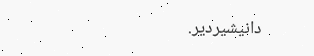دانیشیردیر.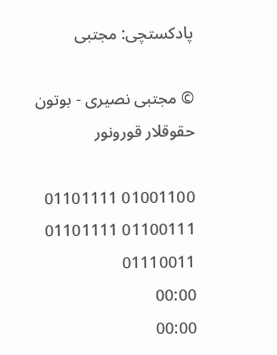پادکستچی: مجتبی

© مجتبی نصیری - بوتون حقوقلار قورونور

01001100 01101111 01100111 01101111 01110011
00:00
00:00